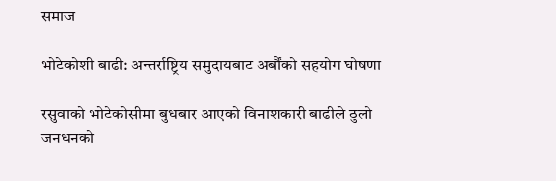समाज

भोटेकोशी बाढी: अन्तर्राष्ट्रिय समुदायबाट अर्बौंको सहयोग घोषणा

रसुवाको भोटेकोसीमा बुधबार आएको विनाशकारी बाढीले ठुलो जनधनको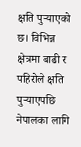क्षति पुर्‍याएको छ। विभिन्न क्षेत्रमा बाढी र पहिरोले क्षति पुर्‍याएपछि नेपालका लागि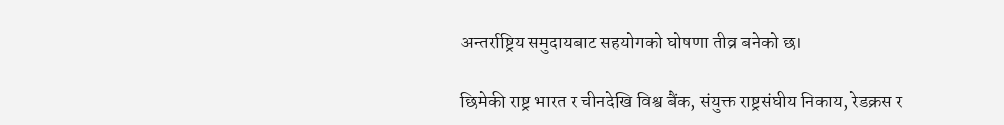अन्तर्राष्ट्रिय समुदायबाट सहयोगको घोषणा तीव्र बनेको छ।

छिमेकी राष्ट्र भारत र चीनदेखि विश्व बैंक, संयुक्त राष्ट्रसंघीय निकाय, रेडक्रस र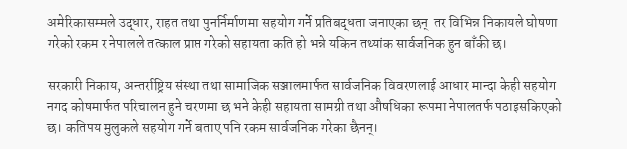अमेरिकासम्मले उद्धार, राहत तथा पुनर्निर्माणमा सहयोग गर्ने प्रतिबद्धता जनाएका छन्  तर विभिन्न निकायले घोषणा गरेको रकम र नेपालले तत्काल प्राप्त गरेको सहायता कति हो भन्ने यकिन तथ्यांक सार्वजनिक हुन बाँकी छ।

सरकारी निकाय, अन्तर्राष्ट्रिय संस्था तथा सामाजिक सञ्जालमार्फत सार्वजनिक विवरणलाई आधार मान्दा केही सहयोग नगद कोषमार्फत परिचालन हुने चरणमा छ भने केही सहायता सामग्री तथा औषधिका रूपमा नेपालतर्फ पठाइसकिएको छ। कतिपय मुलुकले सहयोग गर्ने बताए पनि रकम सार्वजनिक गरेका छैनन्।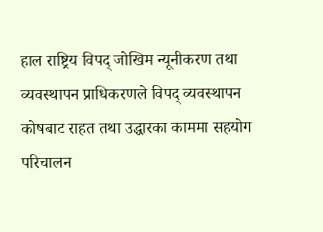हाल राष्ट्रिय विपद् जोखिम न्यूनीकरण तथा व्यवस्थापन प्राधिकरणले विपद् व्यवस्थापन कोषबाट राहत तथा उद्धारका काममा सहयोग परिचालन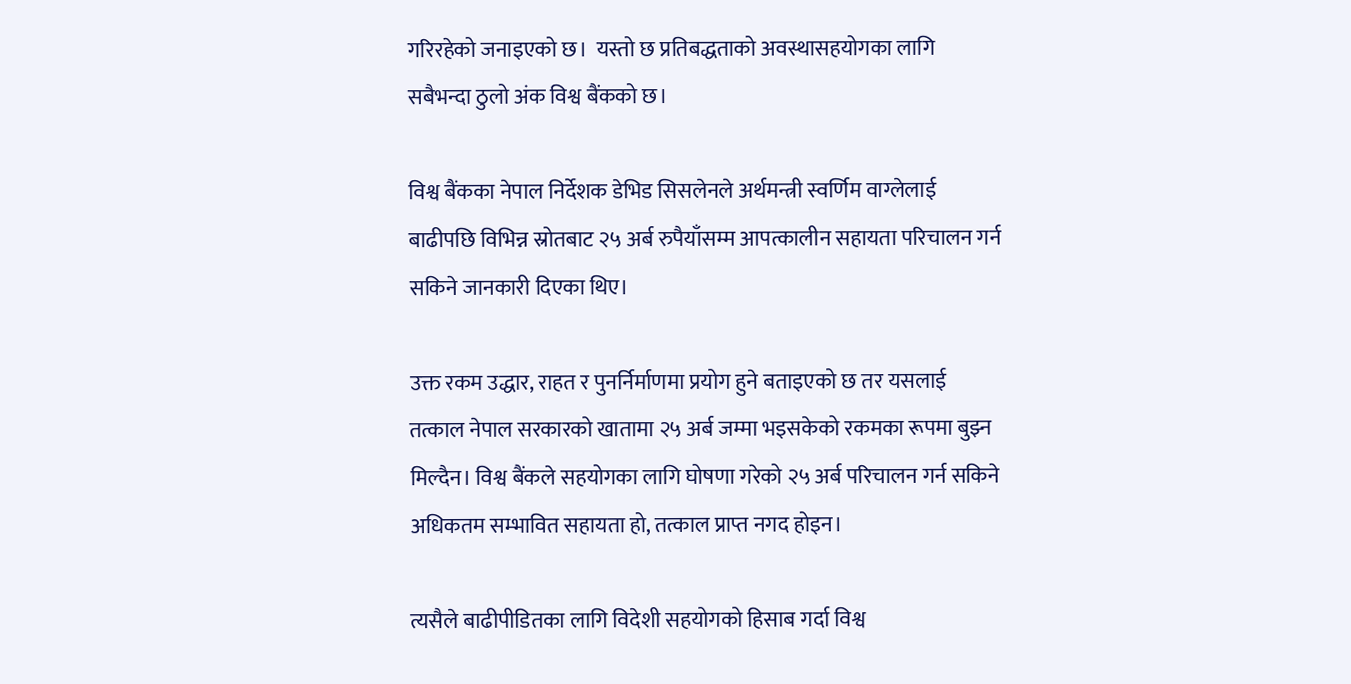गरिरहेको जनाइएको छ।  यस्तो छ प्रतिबद्धताको अवस्थासहयोगका लागि सबैभन्दा ठुलो अंक विश्व बैंकको छ।

विश्व बैंकका नेपाल निर्देशक डेभिड सिसलेनले अर्थमन्त्री स्वर्णिम वाग्लेलाई बाढीपछि विभिन्न स्रोतबाट २५ अर्ब रुपैयाँसम्म आपत्कालीन सहायता परिचालन गर्न सकिने जानकारी दिएका थिए।

उक्त रकम उद्धार, राहत र पुनर्निर्माणमा प्रयोग हुने बताइएको छ तर यसलाई तत्काल नेपाल सरकारको खातामा २५ अर्ब जम्मा भइसकेको रकमका रूपमा बुझ्न मिल्दैन। विश्व बैंकले सहयोगका लागि घोषणा गरेको २५ अर्ब परिचालन गर्न सकिने अधिकतम सम्भावित सहायता हो, तत्काल प्राप्त नगद होइन।

त्यसैले बाढीपीडितका लागि विदेशी सहयोगको हिसाब गर्दा विश्व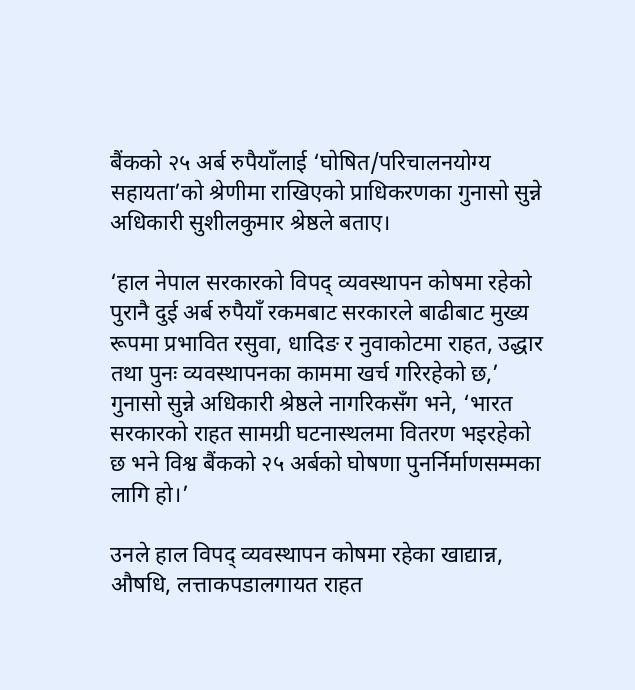बैंकको २५ अर्ब रुपैयाँलाई ‘घोषित/परिचालनयोग्य सहायता’को श्रेणीमा राखिएको प्राधिकरणका गुनासो सुन्ने अधिकारी सुशीलकुमार श्रेष्ठले बताए।

‘हाल नेपाल सरकारको विपद् व्यवस्थापन कोषमा रहेको पुरानै दुई अर्ब रुपैयाँ रकमबाट सरकारले बाढीबाट मुख्य रूपमा प्रभावित रसुवा, धादिङ र नुवाकोटमा राहत, उद्धार तथा पुनः व्यवस्थापनका काममा खर्च गरिरहेको छ,’ गुनासो सुन्ने अधिकारी श्रेष्ठले नागरिकसँग भने, ‘भारत सरकारको राहत सामग्री घटनास्थलमा वितरण भइरहेको छ भने विश्व बैंकको २५ अर्बको घोषणा पुनर्निर्माणसम्मका लागि हो।’

उनले हाल विपद् व्यवस्थापन कोषमा रहेका खाद्यान्न, औषधि, लत्ताकपडालगायत राहत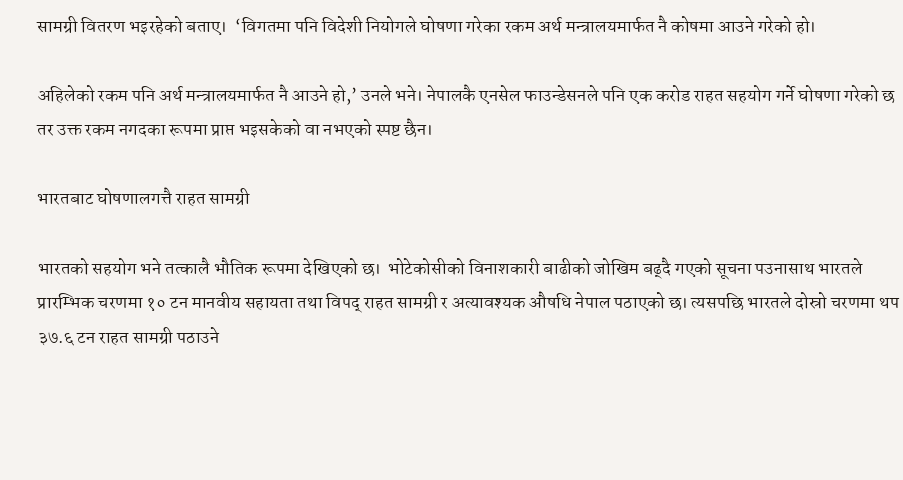सामग्री वितरण भइरहेको बताए।  ‘विगतमा पनि विदेशी नियोगले घोषणा गरेका रकम अर्थ मन्त्रालयमार्फत नै कोषमा आउने गरेको हो।

अहिलेको रकम पनि अर्थ मन्त्रालयमार्फत नै आउने हो,’ उनले भने। नेपालकै एनसेल फाउन्डेसनले पनि एक करोड राहत सहयोग गर्ने घोषणा गरेको छ तर उक्त रकम नगदका रूपमा प्राप्त भइसकेको वा नभएको स्पष्ट छैन।

भारतबाट घोषणालगत्तै राहत सामग्री

भारतको सहयोग भने तत्कालै भौतिक रूपमा देखिएको छ।  भोटेकोसीको विनाशकारी बाढीको जोखिम बढ्दै गएको सूचना पउनासाथ भारतले प्रारम्भिक चरणमा १० टन मानवीय सहायता तथा विपद् राहत सामग्री र अत्यावश्यक औषधि नेपाल पठाएको छ। त्यसपछि भारतले दोस्रो चरणमा थप ३७.६ टन राहत सामग्री पठाउने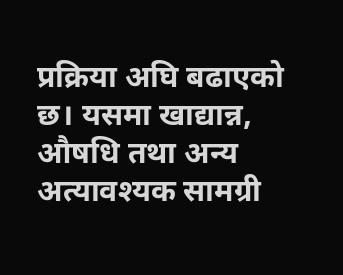प्रक्रिया अघि बढाएको छ। यसमा खाद्यान्न, औषधि तथा अन्य अत्यावश्यक सामग्री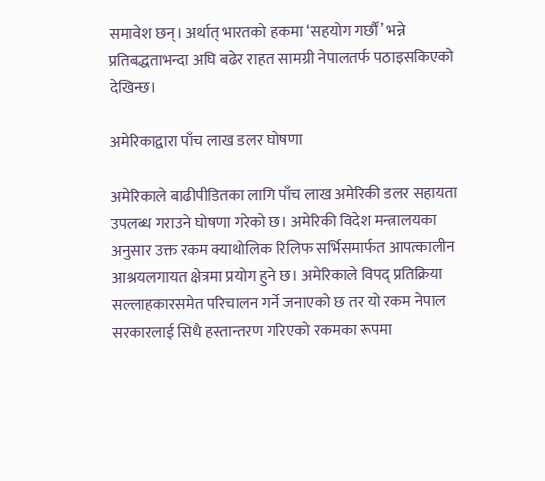समावेश छन्। अर्थात् भारतको हकमा ‘सहयोग गर्छौं’ भन्ने प्रतिबद्धताभन्दा अघि बढेर राहत सामग्री नेपालतर्फ पठाइसकिएको देखिन्छ।

अमेरिकाद्वारा पाँच लाख डलर घोषणा

अमेरिकाले बाढीपीडितका लागि पाँच लाख अमेरिकी डलर सहायता उपलब्ध गराउने घोषणा गरेको छ। अमेरिकी विदेश मन्त्रालयका अनुसार उक्त रकम क्याथोलिक रिलिफ सर्भिसमार्फत आपत्कालीन आश्रयलगायत क्षेत्रमा प्रयोग हुने छ। अमेरिकाले विपद् प्रतिक्रिया सल्लाहकारसमेत परिचालन गर्ने जनाएको छ तर यो रकम नेपाल सरकारलाई सिधै हस्तान्तरण गरिएको रकमका रूपमा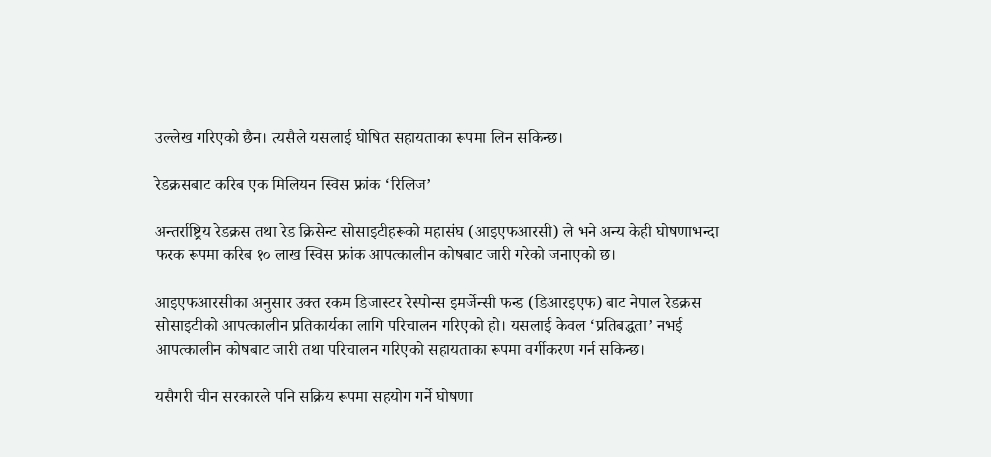उल्लेख गरिएको छैन। त्यसैले यसलाई घोषित सहायताका रूपमा लिन सकिन्छ।

रेडक्रसबाट करिब एक मिलियन स्विस फ्रांक ‘रिलिज’

अन्तर्राष्ट्रिय रेडक्रस तथा रेड क्रिसेन्ट सोसाइटीहरूको महासंघ (आइएफआरसी) ले भने अन्य केही घोषणाभन्दा फरक रूपमा करिब १० लाख स्विस फ्रांक आपत्कालीन कोषबाट जारी गरेको जनाएको छ।

आइएफआरसीका अनुसार उक्त रकम डिजास्टर रेस्पोन्स इमर्जेन्सी फन्ड (डिआरइएफ) बाट नेपाल रेडक्रस सोसाइटीको आपत्कालीन प्रतिकार्यका लागि परिचालन गरिएको हो। यसलाई केवल ‘प्रतिबद्धता’ नभई आपत्कालीन कोषबाट जारी तथा परिचालन गरिएको सहायताका रूपमा वर्गीकरण गर्न सकिन्छ।

यसैगरी चीन सरकारले पनि सक्रिय रूपमा सहयोग गर्ने घोषणा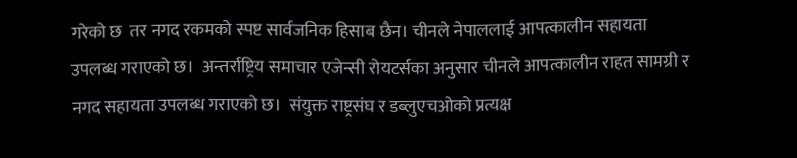गरेको छ  तर नगद रकमको स्पष्ट सार्वजनिक हिसाब छैन। चीनले नेपाललाई आपत्कालीन सहायता उपलब्ध गराएको छ।  अन्तर्राष्ट्रिय समाचार एजेन्सी रोयटर्सका अनुसार चीनले आपत्कालीन राहत सामग्री र नगद सहायता उपलब्ध गराएको छ।  संयुक्त राष्ट्रसंघ र डब्लुएचओको प्रत्यक्ष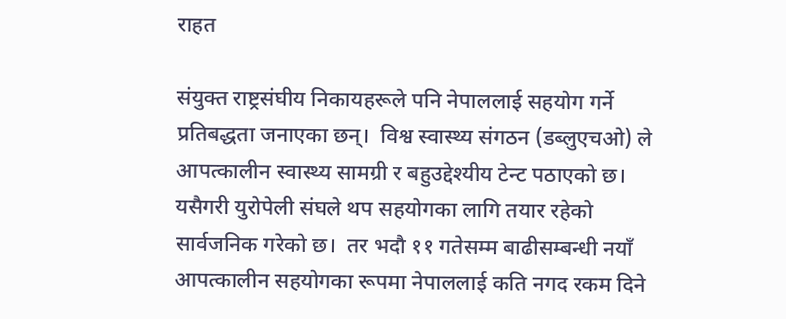राहत

संयुक्त राष्ट्रसंघीय निकायहरूले पनि नेपाललाई सहयोग गर्ने प्रतिबद्धता जनाएका छन्।  विश्व स्वास्थ्य संगठन (डब्लुएचओ) ले आपत्कालीन स्वास्थ्य सामग्री र बहुउद्देश्यीय टेन्ट पठाएको छ।  यसैगरी युरोपेली संघले थप सहयोगका लागि तयार रहेको सार्वजनिक गरेको छ।  तर भदौ ११ गतेसम्म बाढीसम्बन्धी नयाँ आपत्कालीन सहयोगका रूपमा नेपाललाई कति नगद रकम दिने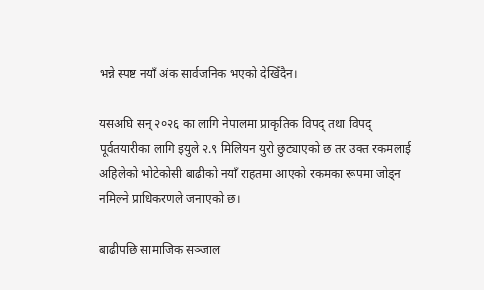भन्ने स्पष्ट नयाँ अंक सार्वजनिक भएको देखिँदैन।

यसअघि सन् २०२६ का लागि नेपालमा प्राकृतिक विपद् तथा विपद् पूर्वतयारीका लागि इयुले २.९ मिलियन युरो छुट्याएको छ तर उक्त रकमलाई अहिलेको भोटेकोसी बाढीको नयाँ राहतमा आएको रकमका रूपमा जोड्न नमिल्ने प्राधिकरणले जनाएको छ।

बाढीपछि सामाजिक सञ्जाल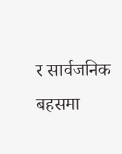र सार्वजनिक बहसमा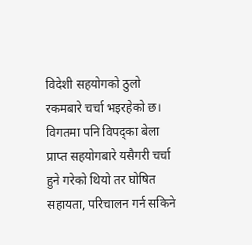विदेशी सहयोगको ठुलो रकमबारे चर्चा भइरहेको छ।  विगतमा पनि विपद्का बेला प्राप्त सहयोगबारे यसैगरी चर्चा हुने गरेको थियो तर घोषित सहायता, परिचालन गर्न सकिने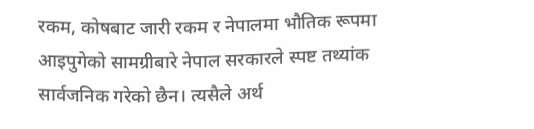रकम, कोषबाट जारी रकम र नेपालमा भौतिक रूपमा आइपुगेको सामग्रीबारे नेपाल सरकारले स्पष्ट तथ्यांक सार्वजनिक गरेको छैन। त्यसैले अर्थ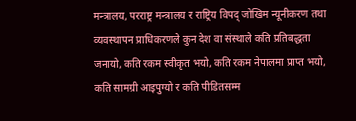मन्त्रालय, परराष्ट्र मन्त्रालय र राष्ट्रिय विपद् जोखिम न्यूनीकरण तथा व्यवस्थापन प्राधिकरणले कुन देश वा संस्थाले कति प्रतिबद्धता जनायो, कति रकम स्वीकृत भयो, कति रकम नेपालमा प्राप्त भयो, कति सामग्री आइपुग्यो र कति पीडितसम्म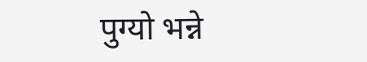पुग्यो भन्ने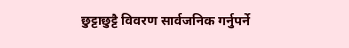छुट्टाछुट्टै विवरण सार्वजनिक गर्नुपर्ने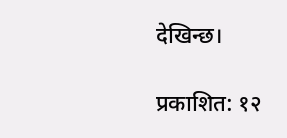देखिन्छ।

प्रकाशित: १२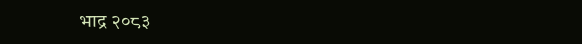भाद्र २०८३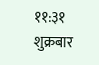११:३१ शुक्रबार